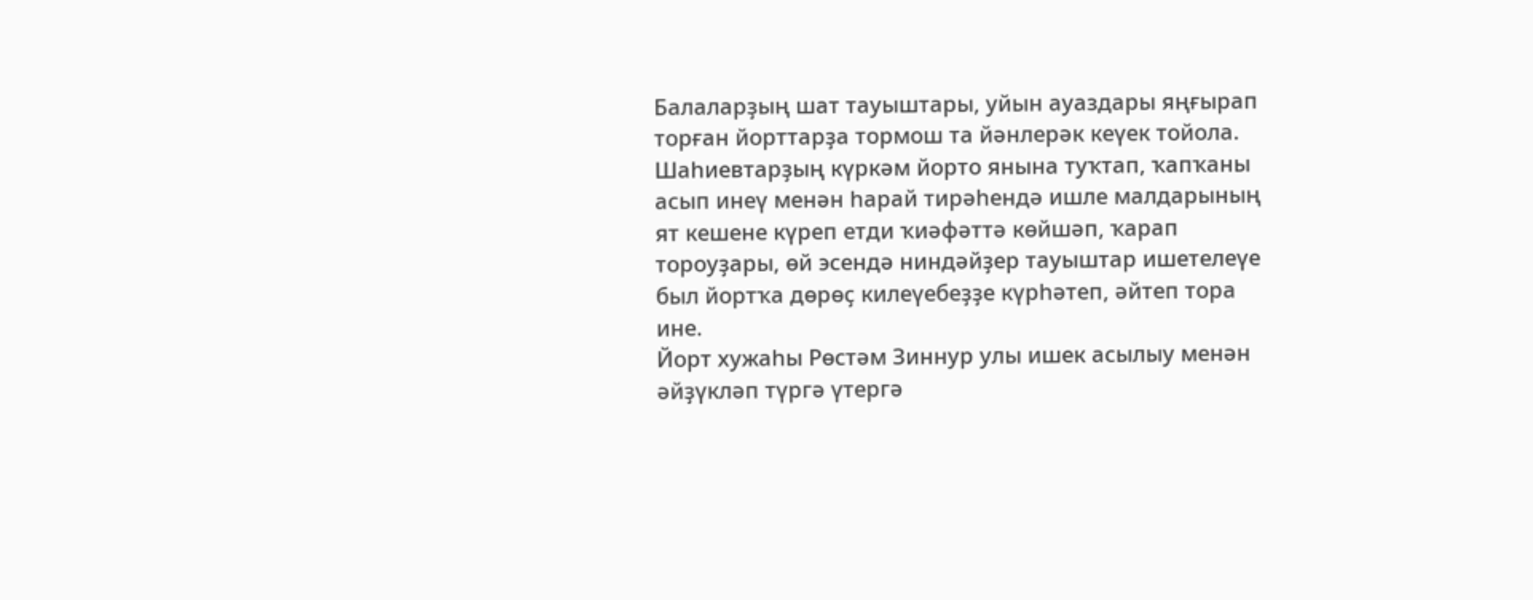Балаларҙың шат тауыштары, уйын ауаздары яңғырап торған йорттарҙа тормош та йәнлерәк кеүек тойола. Шаһиевтарҙың күркәм йорто янына туҡтап, ҡапҡаны асып инеү менән һарай тирәһендә ишле малдарының ят кешене күреп етди ҡиәфәттә көйшәп, ҡарап тороуҙары, өй эсендә ниндәйҙер тауыштар ишетелеүе был йортҡа дөрөҫ килеүебеҙҙе күрһәтеп, әйтеп тора ине.
Йорт хужаһы Рөстәм Зиннур улы ишек асылыу менән әйҙүкләп түргә үтергә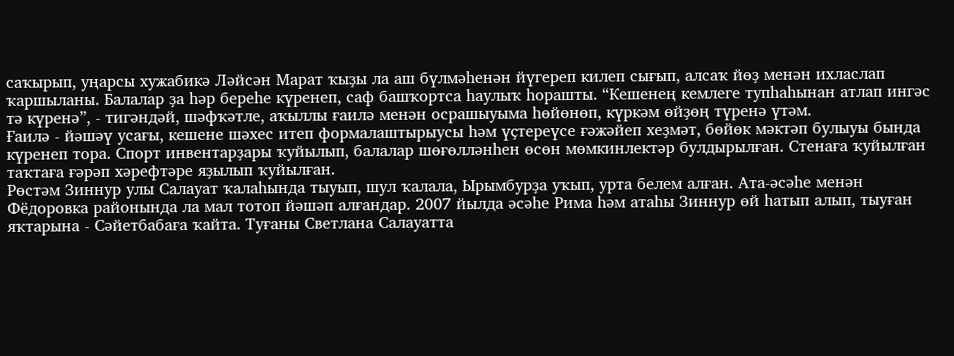саҡырып, уңарсы хужабикә Ләйсән Марат ҡыҙы ла аш бүлмәһенән йүгереп килеп сығып, алсаҡ йөҙ менән ихласлап ҡаршыланы. Балалар ҙа һәр береһе күренеп, саф башҡортса һаулыҡ һорашты. “Кешенең кемлеге тупһаһынан атлап ингәс тә күренә”, - тигәндәй, шәфҡәтле, аҡыллы ғаилә менән осрашыуыма һөйөнөп, күркәм өйҙөң түренә үтәм.
Ғаилә - йәшәү усағы, кешене шәхес итеп формалаштырыусы һәм үҫтереүсе ғәжәйеп хеҙмәт, бөйөк мәктәп булыуы бында күренеп тора. Спорт инвентарҙары ҡуйылып, балалар шөғөлләнһен өсөн мөмкинлектәр булдырылған. Стенаға ҡуйылған таҡтаға ғәрәп хәрефтәре яҙылып ҡуйылған.
Рөстәм Зиннур улы Салауат ҡалаһында тыуып, шул ҡалала, Ырымбурҙа уҡып, урта белем алған. Ата-әсәһе менән Фёдоровка районында ла мал тотоп йәшәп алғандар. 2007 йылда әсәһе Рима һәм атаһы Зиннур өй һатып алып, тыуған яҡтарына - Сәйетбабаға ҡайта. Туғаны Светлана Салауатта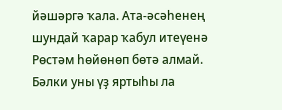йәшәргә ҡала. Ата-әсәһенең шундай ҡарар ҡабул итеүенә Рөстәм һөйөнөп бөтә алмай. Бәлки уны үҙ яртыһы ла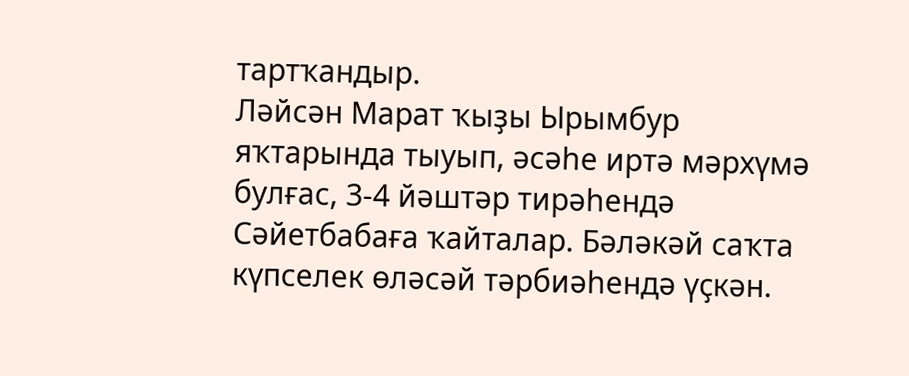тартҡандыр.
Ләйсән Марат ҡыҙы Ырымбур яҡтарында тыуып, әсәһе иртә мәрхүмә булғас, 3-4 йәштәр тирәһендә Сәйетбабаға ҡайталар. Бәләкәй саҡта күпселек өләсәй тәрбиәһендә үҫкән.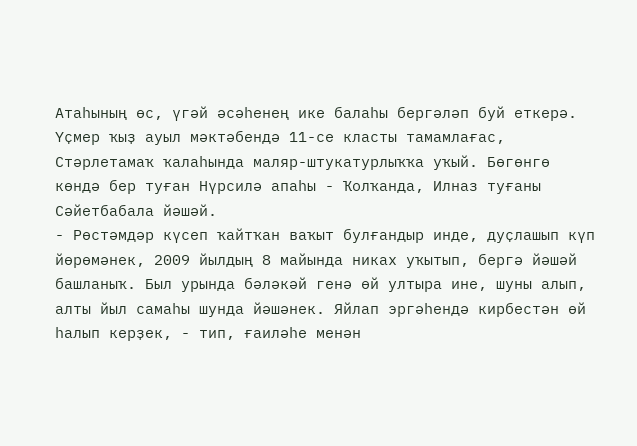Атаһының өс, үгәй әсәһенең ике балаһы бергәләп буй еткерә. Үҫмер ҡыҙ ауыл мәктәбендә 11-се класты тамамлағас, Стәрлетамаҡ ҡалаһында маляр-штукатурлыҡҡа уҡый. Бөгөнгө көндә бер туған Нүрсилә апаһы - Ҡолҡанда, Илназ туғаны Сәйетбабала йәшәй.
- Рөстәмдәр күсеп ҡайтҡан ваҡыт булғандыр инде, дуҫлашып күп йөрөмәнек, 2009 йылдың 8 майында никах уҡытып, бергә йәшәй башланыҡ. Был урында бәләкәй генә өй ултыра ине, шуны алып, алты йыл самаһы шунда йәшәнек. Яйлап эргәһендә кирбестән өй һалып керҙек, - тип, ғаиләһе менән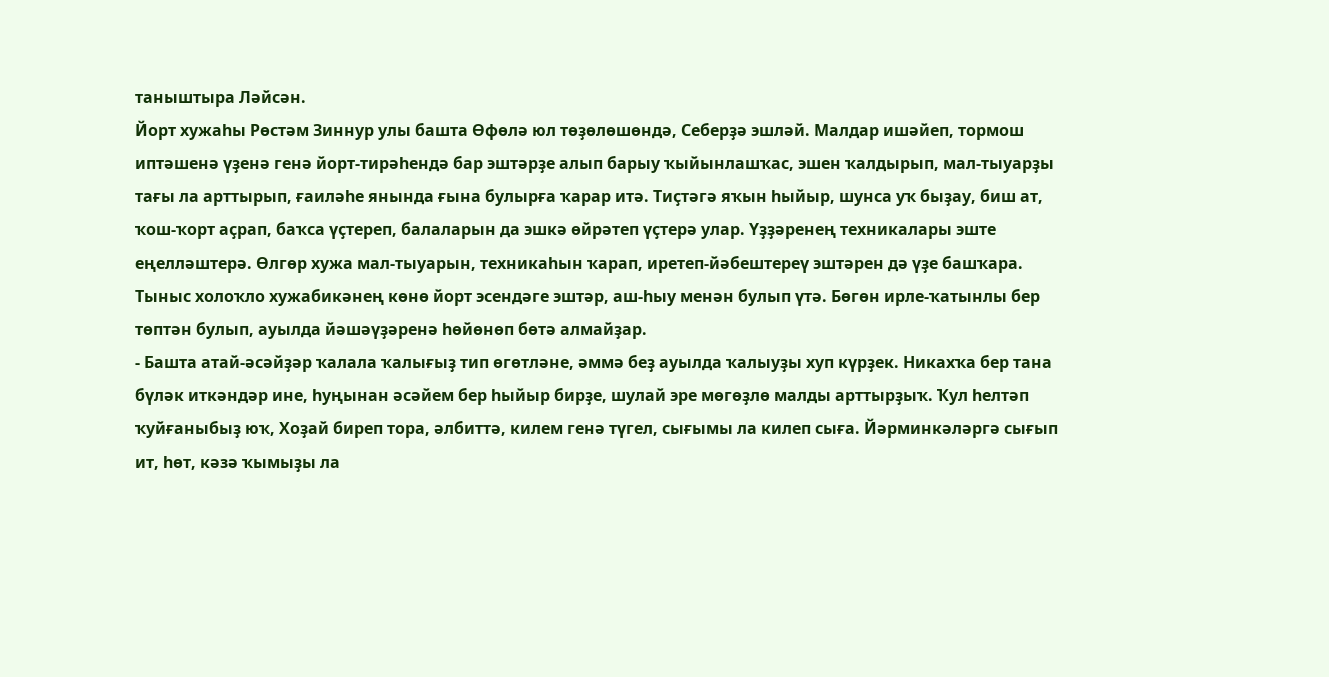таныштыра Ләйсән.
Йорт хужаһы Рөстәм Зиннур улы башта Өфөлә юл төҙөлөшөндә, Себерҙә эшләй. Малдар ишәйеп, тормош иптәшенә үҙенә генә йорт-тирәһендә бар эштәрҙе алып барыу ҡыйынлашҡас, эшен ҡалдырып, мал-тыуарҙы тағы ла арттырып, ғаиләһе янында ғына булырға ҡарар итә. Тиҫтәгә яҡын һыйыр, шунса уҡ быҙау, биш ат, ҡош-ҡорт аҫрап, баҡса үҫтереп, балаларын да эшкә өйрәтеп үҫтерә улар. Үҙҙәренең техникалары эште еңелләштерә. Өлгөр хужа мал-тыуарын, техникаһын ҡарап, иретеп-йәбештереү эштәрен дә үҙе башҡара. Тыныс холоҡло хужабикәнең көнө йорт эсендәге эштәр, аш-һыу менән булып үтә. Бөгөн ирле-ҡатынлы бер төптән булып, ауылда йәшәүҙәренә һөйөнөп бөтә алмайҙар.
- Башта атай-әсәйҙәр ҡалала ҡалығыҙ тип өгөтләне, әммә беҙ ауылда ҡалыуҙы хуп күрҙек. Никахҡа бер тана бүләк иткәндәр ине, һуңынан әсәйем бер һыйыр бирҙе, шулай эре мөгөҙлө малды арттырҙыҡ. Ҡул һелтәп ҡуйғаныбыҙ юҡ, Хоҙай биреп тора, әлбиттә, килем генә түгел, сығымы ла килеп сыға. Йәрминкәләргә сығып ит, һөт, кәзә ҡымыҙы ла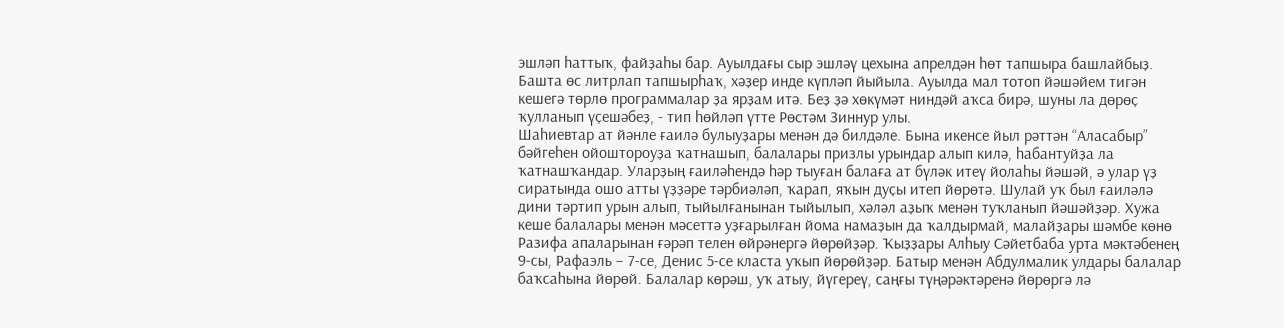эшләп һаттыҡ, файҙаһы бар. Ауылдағы сыр эшләү цехына апрелдән һөт тапшыра башлайбыҙ. Башта өс литрлап тапшырһаҡ, хәҙер инде күпләп йыйыла. Ауылда мал тотоп йәшәйем тигән кешегә төрлө программалар ҙа ярҙам итә. Беҙ ҙә хөкүмәт ниндәй аҡса бирә, шуны ла дөрөҫ ҡулланып үҫешәбеҙ, - тип һөйләп үтте Рөстәм Зиннур улы.
Шаһиевтар ат йәнле ғаилә булыуҙары менән дә билдәле. Бына икенсе йыл рәттән “Аласабыр” бәйгеһен ойоштороуҙа ҡатнашып, балалары призлы урындар алып килә, һабантуйҙа ла ҡатнашҡандар. Уларҙың ғаиләһендә һәр тыуған балаға ат бүләк итеү йолаһы йәшәй, ә улар үҙ сиратында ошо атты үҙҙәре тәрбиәләп, ҡарап, яҡын дуҫы итеп йөрөтә. Шулай уҡ был ғаиләлә дини тәртип урын алып, тыйылғанынан тыйылып, хәләл аҙыҡ менән туҡланып йәшәйҙәр. Хужа кеше балалары менән мәсеттә уҙғарылған йома намаҙын да ҡалдырмай, малайҙары шәмбе көнө Разифа апаларынан ғәрәп телен өйрәнергә йөрөйҙәр. Ҡыҙҙары Алһыу Сәйетбаба урта мәктәбенең 9-сы, Рафаэль – 7-се, Денис 5-се класта уҡып йөрөйҙәр. Батыр менән Абдулмалик улдары балалар баҡсаһына йөрөй. Балалар көрәш, уҡ атыу, йүгереү, саңғы түңәрәктәренә йөрөргә лә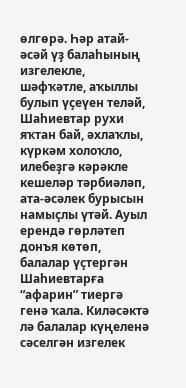өлгөрә. Һәр атай-әсәй үҙ балаһының изгелекле, шәфҡәтле, аҡыллы булып үҫеүен теләй, Шаһиевтар рухи яҡтан бай, әхлаҡлы, күркәм холоҡло, илебеҙгә кәрәкле кешеләр тәрбиәләп, ата-әсәлек бурысын намыҫлы үтәй. Ауыл ерендә гөрләтеп донъя көтөп, балалар үҫтергән Шаһиевтарға “афарин” тиергә генә ҡала. Киләсәктә лә балалар күңеленә сәселгән изгелек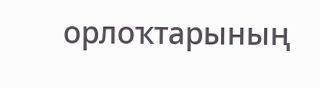орлоҡтарының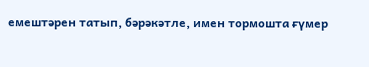емештәрен татып, бәрәкәтле, имен тормошта ғүмер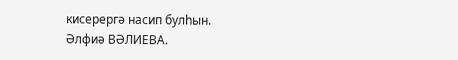кисерергә насип булһын.
Әлфиә ВӘЛИЕВА.